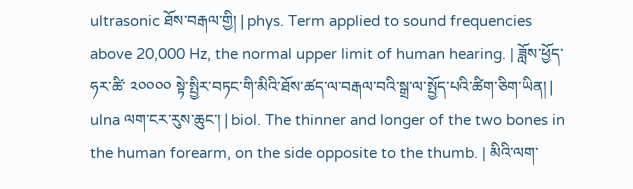ultrasonic ཐོས་བརྒལ་གྱི། | phys. Term applied to sound frequencies above 20,000 Hz, the normal upper limit of human hearing. | ཟློས་ཕྱོད་ཧར་ཚི་ ༢༠༠༠༠ སྟེ་སྤྱིར་བཏང་གི་མིའི་ཐོས་ཚད་ལ་བརྒལ་བའི་སྒྲ་ལ་སྤྱོད་པའི་ཚིག་ཅིག་ཡིན། |
ulna ལག་ངར་རུས་ཆུང་། | biol. The thinner and longer of the two bones in the human forearm, on the side opposite to the thumb. | མིའི་ལག་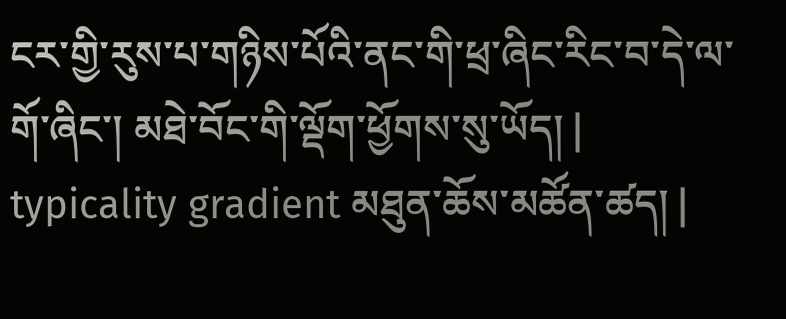ངར་གྱི་རུས་པ་གཉིས་པོའི་ནང་གི་ཕྲ་ཞིང་རིང་བ་དེ་ལ་གོ་ཞིང་། མཐེ་བོང་གི་ལྡོག་ཕྱོགས་སུ་ཡོད། |
typicality gradient མཐུན་ཆོས་མཚོན་ཚད། |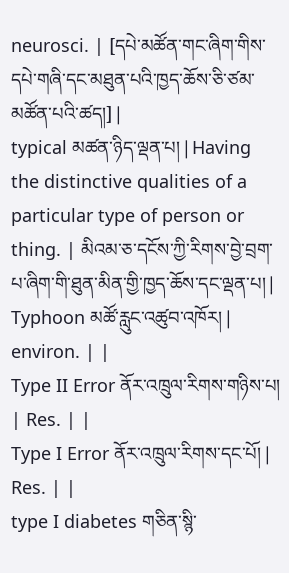neurosci. | [དཔེ་མཚོན་གང་ཞིག་གིས་དཔེ་གཞི་དང་མཐུན་པའི་ཁྱད་ཆོས་ཅི་ཙམ་མཚོན་པའི་ཚད།] |
typical མཚན་ཉིད་ལྡན་པ། | Having the distinctive qualities of a particular type of person or thing. | མིའམ་ཅ་དངོས་ཀྱི་རིགས་བྱེ་བྲག་པ་ཞིག་གི་ཐུན་མིན་གྱི་ཁྱད་ཆོས་དང་ལྡན་པ། |
Typhoon མཚོ་རླུང་འཚུབ་འཁོར། | environ. | |
Type II Error ནོར་འཁྲུལ་རིགས་གཉིས་པ། | Res. | |
Type I Error ནོར་འཁྲུལ་རིགས་དང་པོ། | Res. | |
type I diabetes གཅིན་སྙི་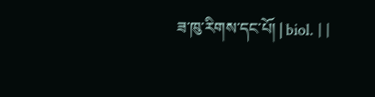ཟ་ཁུ་རིགས་དང་པོ། | biol. | |